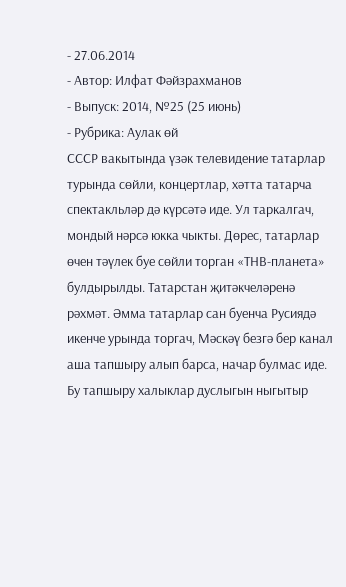- 27.06.2014
- Автор: Илфат Фәйзрахманов
- Выпуск: 2014, №25 (25 июнь)
- Рубрика: Аулак өй
СССР вакытында үзәк телевидение татарлар турында сөйли, концертлар, хәтта татарча спектакльләр дә күрсәтә иде. Ул таркалгач, мондый нәрсә юкка чыкты. Дөрес, татарлар өчен тәүлек буе сөйли торган «ТНВ-планета» булдырылды. Татарстан җитәкчеләренә рәхмәт. Әмма татарлар сан буенча Русиядә икенче урында торгач, Мәскәү безгә бер канал аша тапшыру алып барса, начар булмас иде. Бу тапшыру халыклар дуслыгын ныгытыр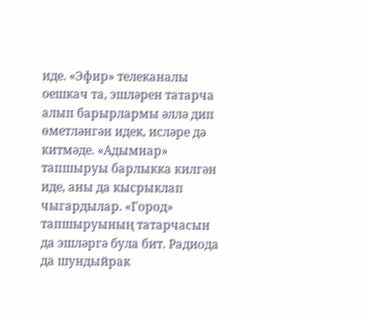иде. «Эфир» телеканалы оешкач та, эшләрен татарча алып барырлармы әллә дип өметләнгән идек, исләре дә китмәде. «Адымнар» тапшыруы барлыкка килгән иде, аны да кысрыклап чыгардылар. «Город» тапшыруының татарчасын да эшләргә була бит. Радиода да шундыйрак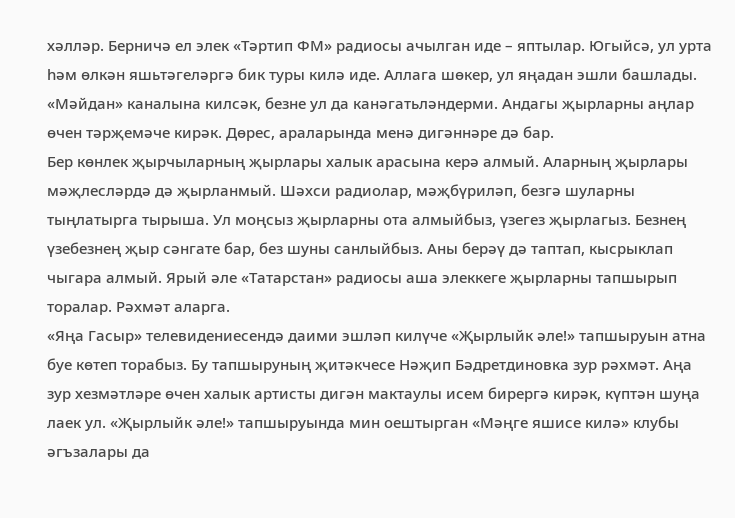хәлләр. Берничә ел элек «Тәртип ФМ» радиосы ачылган иде – яптылар. Югыйсә, ул урта һәм өлкән яшьтәгеләргә бик туры килә иде. Аллага шөкер, ул яңадан эшли башлады. «Мәйдан» каналына килсәк, безне ул да канәгатьләндерми. Андагы җырларны аңлар өчен тәрҗемәче кирәк. Дөрес, араларында менә дигәннәре дә бар.
Бер көнлек җырчыларның җырлары халык арасына керә алмый. Аларның җырлары мәҗлесләрдә дә җырланмый. Шәхси радиолар, мәҗбүриләп, безгә шуларны тыңлатырга тырыша. Ул моңсыз җырларны ота алмыйбыз, үзегез җырлагыз. Безнең үзебезнең җыр сәнгате бар, без шуны санлыйбыз. Аны берәү дә таптап, кысрыклап чыгара алмый. Ярый әле «Татарстан» радиосы аша элеккеге җырларны тапшырып торалар. Рәхмәт аларга.
«Яңа Гасыр» телевидениесендә даими эшләп килүче «Җырлыйк әле!» тапшыруын атна буе көтеп торабыз. Бу тапшыруның җитәкчесе Нәҗип Бәдретдиновка зур рәхмәт. Аңа зур хезмәтләре өчен халык артисты дигән мактаулы исем бирергә кирәк, күптән шуңа лаек ул. «Җырлыйк әле!» тапшыруында мин оештырган «Мәңге яшисе килә» клубы әгъзалары да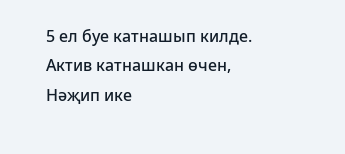5 ел буе катнашып килде. Актив катнашкан өчен, Нәҗип ике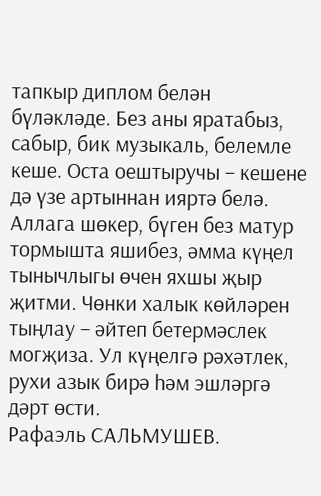тапкыр диплом белән бүләкләде. Без аны яратабыз, сабыр, бик музыкаль, белемле кеше. Оста оештыручы – кешене дә үзе артыннан ияртә белә.
Аллага шөкер, бүген без матур тормышта яшибез, әмма күңел тынычлыгы өчен яхшы җыр җитми. Чөнки халык көйләрен тыңлау – әйтеп бетермәслек могҗиза. Ул күңелгә рәхәтлек, рухи азык бирә һәм эшләргә дәрт өсти.
Рафаэль САЛЬМУШЕВ.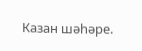Казан шәһәре.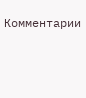Комментарии